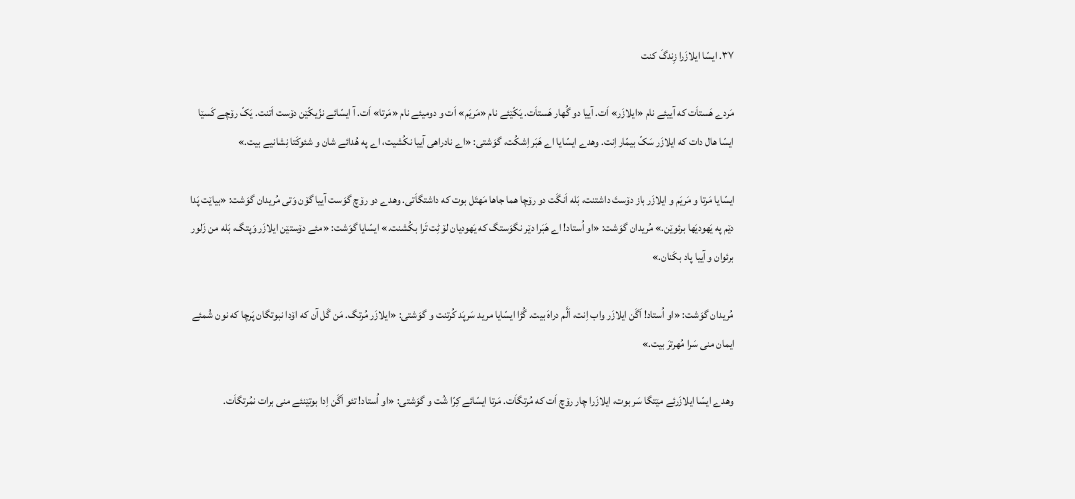۳۷. ایسّا ایلازَرا زِندگَ کنت

مَردے هَستاَت که آییئے نام «ایلازَر» اَت. آییا دو گُهار هَستاَت. یَکّێئے نام «مَریَم» اَت و دومیئے نام «مَرتا» اَت. آ ایسّائے نزّیکّێن دۆست اَتنت. یَکّ رۆچے کَسێا ایسّا هال دات که ایلازَر سَکّ بیمّار اِنت. وهدے ایسّایا اے هَبَر اِشکُت، گوَشتی: «اے نادراهی آییا نکُشیت، اے په هُدائے شان و شئوکَتا نِشانیے بیت.»

ایسّایا مَرتا و مَریَم و ایلازَر باز دۆستَ داشتنت، بَله اَنگَت دو رۆچا هما جاها مَهتَل بوت که داشتگاَتی. وهدے دو رۆچ گوَست آییا گۆن وَتی مُریدان گوَشت: «بیاێت پَدا دێم په یَهودیَها برئوێن.» مُریدان گوَشت: «او اُستاد! اے هَبَرا دێر نگوَستگ که یَهودیان لۆٹِت تَرا بکُشنت.» ایسّایا گوَشت: «مئے دۆستێن ایلازَر وَپتگ، بَله من زَلور برئوان و آییا پاد بکَنان.»

مُریدان گوَشت: «او اُستاد! اَگَن ایلازَر واب اِنت، اَلَّم دراهَ بیت. گُڑا ایسّایا مرید سَرپَد کُرتنت و گوَشتی: «ایلازَر مُرتگ. مَن گَل آن که اۆدا نبوتگان پَرچا که نون شُمئے ایمان منی سَرا مُهرترَ بیت.»

وهدے ایسّا ایلازَرئے مێتگا سَر بوت، ایلازَرا چار رۆچ اَت که مُرتگاَت. مَرتا ایسّائے کِرّا شُت و گوَشتی: «او اُستاد! تئو اَگَن اِدا بوتێنئے منی برات نمُرتگاَت.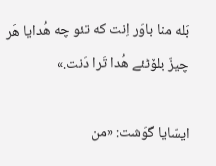بَله منا باوَر اِنت که تئو چه هُدایا هَر چیزّ بلۆٹئے هُدا تَرا دَنت.»

ایسّایا گوَشت: «من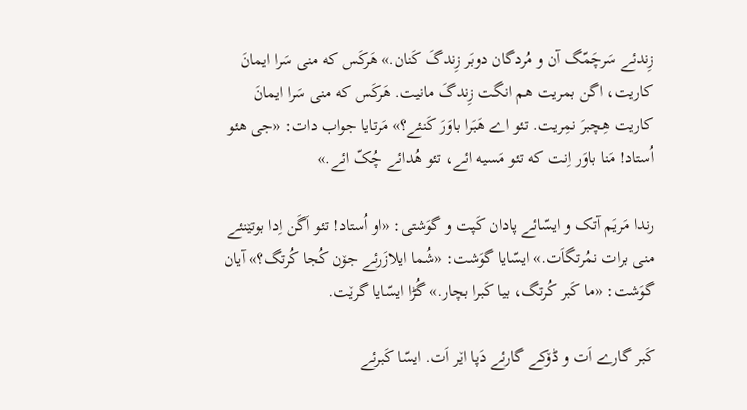زِندئے سَرچَمّگ آن و مُردگان دوبَر زِندگَ کَنان.» هَرکَس که منی سَرا ایمانَ کاریت، اگن بمریت هم انگت زِندگَ مانیت. هَرکَس که منی سَرا ایمانَ کاریت هِچبرَ نمِریت. تئو اے هَبَرا باوَرَ کَنئے؟» مَرتایا جواب دات: «جی هئو اُستاد! مَنا باوَر اِنت که تئو مَسیه ائے، تئو هُدائے چُکّ ائے.»

رندا مَریَم آتک و ایسّائے پادان کَپت و گوَشتی: «او اُستاد! تئو اَگَن اِدا بوتێنئے منی برات نمُرتگاَت.» ایسّایا گوَشت: «شُما ایلازَرئے جۆن کُجا کُرتگ؟» آیان گوَشت: «ما کَبر کُرتگ، بیا کَبرا بچار.» گُڑا ایسّایا گرێت.

کَبر گارے اَت و ڈۆکے گارئے دَپا اێر اَت. ایسّا کَبرئے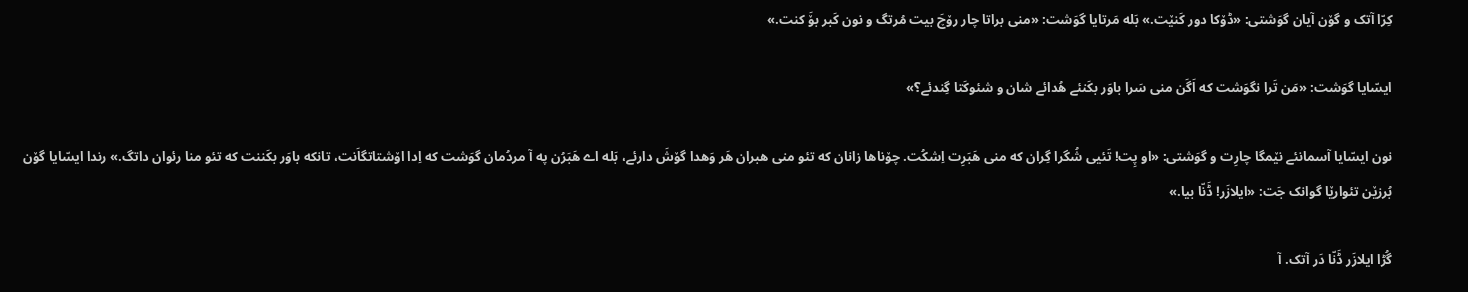کِرّا آتک و گۆن آیان گوَشتی: «ڈۆکا دور کَنێت.» بَله مَرتایا گوَشت: «منی براتا چار رۆچَ بیت مُرتگ و نون کَبر بۆَ کنت.»

ایسّایا گوَشت: «مَن تَرا نگوَشت که اَگَن منی سَرا باوَر بکَنئے هُدائے شان و شئوکَتا گِندئے؟»

نون ایسّایا آسمانئے نێمگا چارِت و گوَشتی: «او پِت! تَئیی شُگرا گِران که منی هَبَرِت اِشکُت. چۆناها زانان که تئو منی هبران هَر وَهدا گۆشَ دارئے، بَله اے هَبَرُن په آ مردُمان گوَشت که اِدا اۆشتاتگاَنت، تانکه باوَر بکَننت که تئو منا رئوان داتگ.» رندا ایسّایا گۆن بُرزێن تئوارێا گوانک جَت: «ایلازَر! ڈَنّا بیا.»

گُڑا ایلازَر ڈَنّا دَر آتک. آ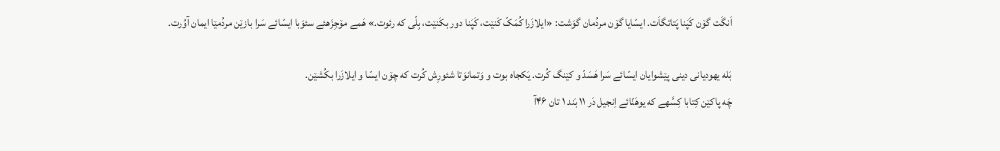اَنگَت گۆن کَپَنا پَتاتگاَت. ایسّایا گۆن مردُمان گوَشت: «ایلازَرا کُمَکّ کَنێت، کَپَنا دور بکَنێت، بِلّی که رئوت.» هَمے مۆجِزَهئے سئوَبا ایسّائے سَرا بازێن مردُمێا ایمان آوُرت.

بَله یهودیانی دینی پێشوایان ایسّائے سَرا هَسَدّ و کێنگ کُرت. یَکجاه بوت و وَتمانوَتا شئورِش کُرت که چۆن ایسّا و ایلازَرا بکُشێن.
چَه پاکێن کِتابا کِسَّهے که یوهَنّائے اِنجیل دَر ۱۱ بَند ۱ تان ۴۶آ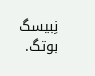نِبیسگ بوتگ.